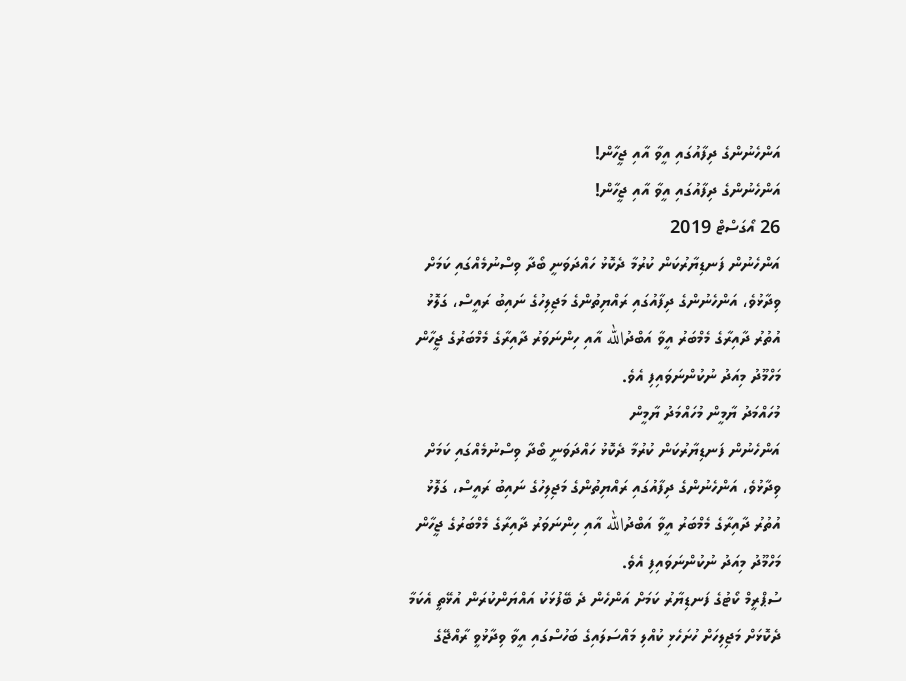އަންހެނުންގެ ދިފާއުގައި އީވާ އާއި ޖީހާން!
އަންހެނުންގެ ދިފާއުގައި އީވާ އާއި ޖީހާން!
26 އޯގަސްޓް 2019
އަންހެނުން ފަނޑިޔާރުކަން ކުރުމާ ދެކޮޅު ހައްދަވަނީ ބޯދާ ވިސްނުމެއްގައި ކަމަށް ވިދާޅުވެ، އަންހެނުންގެ ދިފާއުގައި ރައްޔިތުންގެ މަޖިލިހުގެ ނައިބު ރައީސް، ގަލޮޅު އުތުރު ދާއިރާގެ މެމްބަރު އީވާ އަބްދުالله އާއި ހިންނަވަރު ދާއިރާގެ މެމްބަރުގެ ޖީހާން މަހްމޫދު މިއަދު ނުކުންނަވައިފި އެވެ.
މުހައްމަދު ޔާމީން މުހައްމަދު ޔާމީން
އަންހެނުން ފަނޑިޔާރުކަން ކުރުމާ ދެކޮޅު ހައްދަވަނީ ބޯދާ ވިސްނުމެއްގައި ކަމަށް ވިދާޅުވެ، އަންހެނުންގެ ދިފާއުގައި ރައްޔިތުންގެ މަޖިލިހުގެ ނައިބު ރައީސް، ގަލޮޅު އުތުރު ދާއިރާގެ މެމްބަރު އީވާ އަބްދުالله އާއި ހިންނަވަރު ދާއިރާގެ މެމްބަރުގެ ޖީހާން މަހްމޫދު މިއަދު ނުކުންނަވައިފި އެވެ.
ސުޕްރީމް ކޯޓުގެ ފަނޑިޔާރު ކަމަށް އަންހެން ދެ ބޭފުޅަކު އައްޔަންކުރަން އުޅޭތީ އެކަމާ ދެކޮޅަށް މަޖިލިހަށް ހުށަހެޅި ކުއްލި މައްސަލައިގެ ބަހުސްގައި އީވާ ވިދާޅުވީ ރާއްޖޭގެ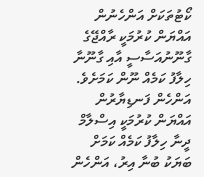ކޯޓުތަކަށް އަންހެނުން އައްޔަން ކުރުމަކީ ރާއްޖޭގެ ގާނޫނުއަސާސީ އާއި ގާނޫނާ ހިލާފު ކަމެއް ނޫން ކަމަށެވެ.
އަންހެން ފަނޑިޔާރުން އައްޔަން ކުރުމަކީ އިސްލާމް ދީނާ ހިލާފު ކަމެއް ކަމަށް ބަޔަކު ބުނާ އިރު، އަންހެން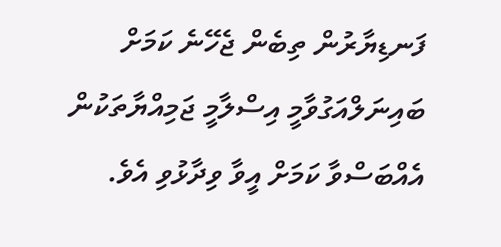ފަނޑިޔާރުން ތިބެން ޖެހޭނެ ކަމަށް ބައިނަލްއަގުވާމީ އިސްލާމީ ޖަމިއްޔާތަކުން އެއްބަސްވާ ކަމަށް އީވާ ވިދާޅުވި އެވެ.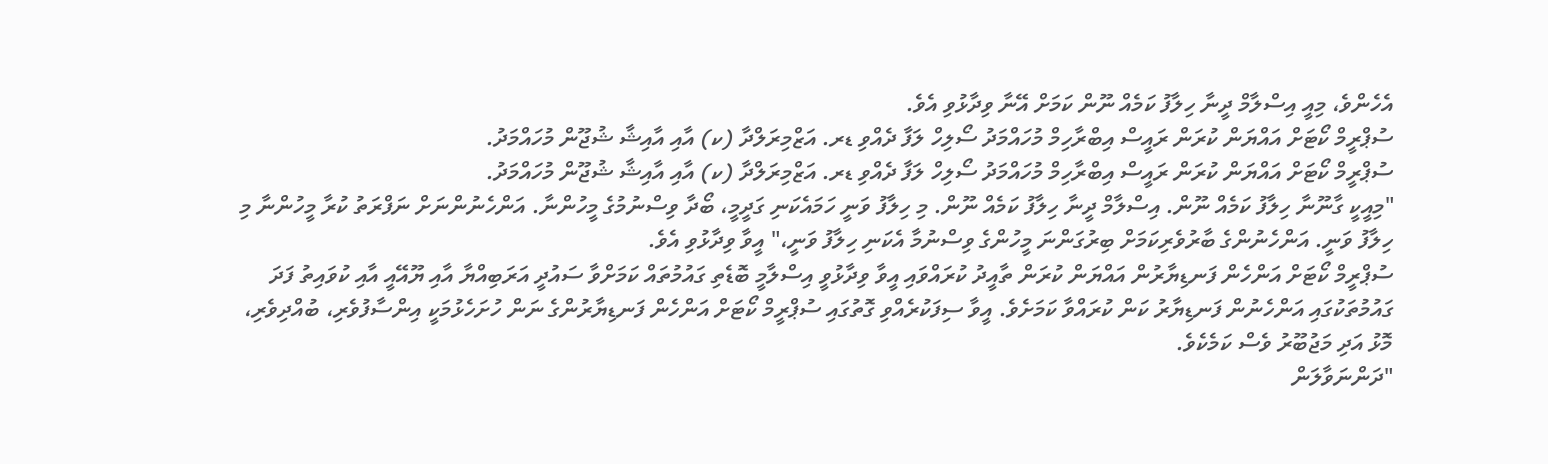އެހެންވެ، މިއީ އިސްލާމް ދީނާ ހިލާފު ކަމެއް ނޫން ކަމަށް އޭނާ ވިދާޅުވި އެވެ.
ސުޕްރީމް ކޯޓަށް އައްޔަން ކުރަން ރައީސް އިބްރާހިމް މުހައްމަދު ސޯލިހް ލަފާ ދެއްވި ޑރ. އަޒްމިރަލްދާ (ކ) އާއި އާއިޝާ ޝުޖޫން މުހައްމަދު.
ސުޕްރީމް ކޯޓަށް އައްޔަން ކުރަން ރައީސް އިބްރާހިމް މުހައްމަދު ސޯލިހް ލަފާ ދެއްވި ޑރ. އަޒްމިރަލްދާ (ކ) އާއި އާއިޝާ ޝުޖޫން މުހައްމަދު.
"މިއީކީ ގާނޫނާ ހިލާފު ކަމެއް ނޫން. އިސްލާމް ދީނާ ހިލާފު ކަމެއް ނޫން. މި ހިލާފު ވަނީ ހަމައެކަނި ގަދީމީ، ބޯދާ ވިސްނުމުގެ މީހުންނާ. އަންހެނުންނަށް ނަފްރަތު ކުރާ މީހުންނާ މި ހިލާފު ވަނީ. އަންހެނުންގެ ބާރުވެރިކަމަށް ބިރުގަންނަ މީހުންގެ ވިސްނުމާ އެކަނި ހިލާފު ވަނީ،" އީވާ ވިދާޅުވި އެވެ.
ސުޕްރީމް ކޯޓަށް އަންހެން ފަނޑިޔާރުން އައްޔަން ކުރަން ތާއީދު ކުރައްވައި އީވާ ވިދާޅުވީ އިސްލާމީ ބޮޑެތި ގައުމުތައް ކަމަށްވާ ސައުދީ އަރަބިއްޔާ އާއި ޔޫއޭއީ އާއި ކުވައިތު ފަދަ ގައުމުތަކުގައި އަންހެނުން ފަނޑިޔާރު ކަން ކުރައްވާ ކަމަށެވެ. އީވާ ސިފަކުރެއްވި ގޮތުގައި ސުޕްރީމް ކޯޓަށް އަންހެން ފަނޑިޔާރުންގެ ނަން ހުށަހެޅުމަކީ އިންސާފުވެރި، ބުއްދިވެރި، މޮޅު އަދި މަޖުބޫރު ވެސް ކަމެކެވެ.
"ދަންނަވާލަން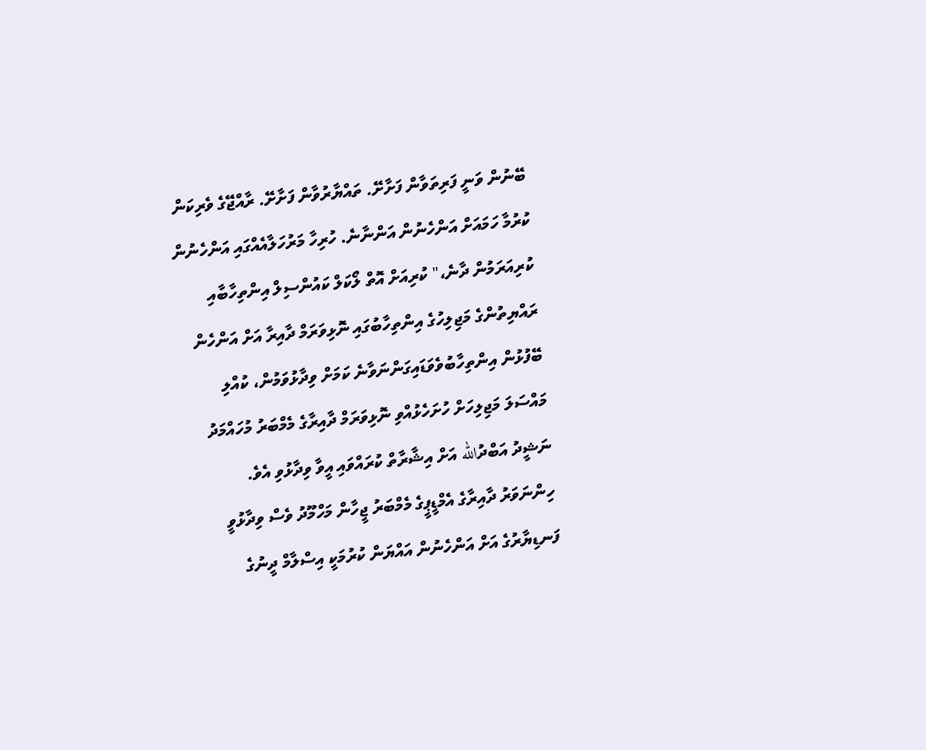ބޭނުން ވަނީ ފަރިތަވާން ފަށާށޭ. ތައްޔާރުވާން ފަށާށޭ. ރާއްޖޭގެ ވެރިކަން ކުރުމާ ހަމައަށް އަންހެނުން އަންނާނެ. ހުރިހާ މަރުހަލާއެއްގައި އަންހެނުން ކުރިއަރަމުން ދާނެ،" ކުރިއަށް އޮތް ލޯކަލް ކައުންސިލް އިންތިހާބާއި ރައްޔިތުންގެ މަޖިލިހުގެ އިންތިހާބުގައި ނޮޅިވަރަމް ދާއިރާ އަށް އަންހެން ބޭފުޅުން އިންތިހާބުވެވަޑައިގަންނަވާނެ ކަމަށް ވިދާޅުވަމުން، ކުއްލި މައްސަލަ މަޖިލިހަށް ހުށަހެޅުއްވި ނޮޅިވަރަމް ދާއިރާގެ މެމްބަރު މުހައްމަދު ނަޝީދު އަބްދުالله އަށް އިޝާރާތް ކުރައްވައި އީވާ ވިދާޅުވި އެވެ.
ހިންނަވަރު ދާއިރާގެ އެމްޑީޕީގެ މެމްބަރު ޖީހާން މަހްމޫދު ވެސް ވިދާޅުވީ ފަނޑިޔާރުގެ އަށް އަންހެނުން އައްޔަން ކުރުމަކީ އިސްލާމް ދީނުގެ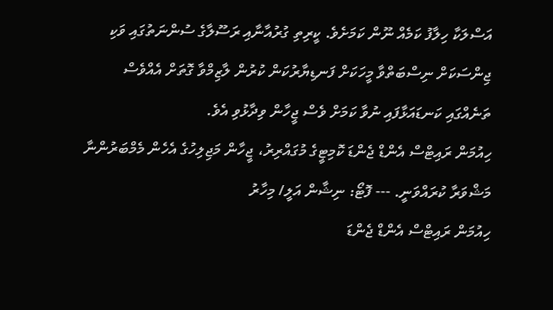އަސްލަކާ ހިލާފު ކަމެއް ނޫން ކަމަށެވެ. ކީރިތި ގުރުއާނާއި ރަސޫލާގެ ސުންނަތުގައި ވަކި ޖިންސަކަށް ނިސްބަތްވާ މީހަކަށް ފަނޑިޔާރުކަން ކުރުން ލާޒިމްވާ ގޮތަށް އެއްވެސް ތަނެއްގައި ކަނޑައަޅާފައި ނުވާ ކަމަށް ވެސް ޖީހާން ވިދާޅުވި އެވެ.
ހިއުމަން ރައިޓްސް އެންޑް ޖެންޑަ ކޮމިޓީގެ މުގައްރިރު، ޖީހާން މަޖިލިހުގެ އެހެން މެމްބަރުންނާ މަޝްވަރާ ކުރައްވަނީ. --- ފޮޓޯ: ނިޝާން އަލީ/ މިހާރު
ހިއުމަން ރައިޓްސް އެންޑް ޖެންޑަ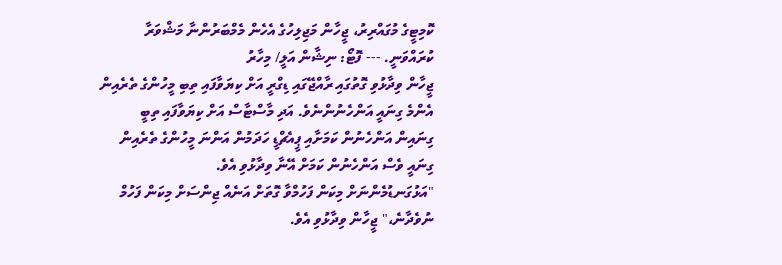ކޮމިޓީގެ މުގައްރިރު، ޖީހާން މަޖިލިހުގެ އެހެން މެމްބަރުންނާ މަޝްވަރާ ކުރައްވަނީ. --- ފޮޓޯ: ނިޝާން އަލީ/ މިހާރު
ޖީހާން ވިދާޅުވި ގޮތުގައި ރާއްޖޭގައި ޑިގްރީ އަށް ކިޔަވާފައި ތިބި މީހުންގެ ތެރެއިން އެންމެ ގިނައީ އަންހެނުންނެވެ. އަދި މާސްޓާސް އަށް ކިޔަވާފައި ތިބީ ގިނައިން އަންހެނުން ކަމަށާއި ޕީއެޗްޑީ ހަދަމުން އަންނަ މީހުންގެ ތެރެއިން ގިނައީ ވެސް އަންހެނުން ކަމަށް އޭނާ ވިދާޅުވި އެވެ.
"އަޅުގަނޑުމެންނަށް މިކަން ފަހުމްވާ ގޮތަށް އަނެއް ޖިންސަށް މިކަން ފަހުމް ނުވެދާނެ،" ޖީހާން ވިދާޅުވި އެވެ.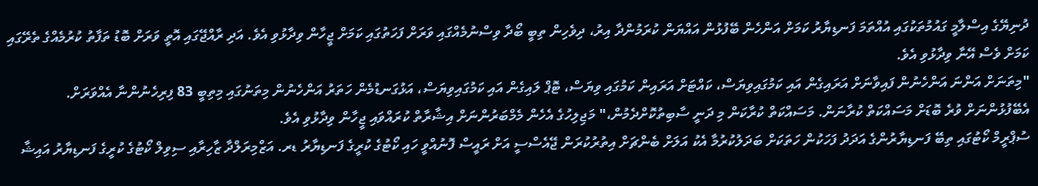ދުނިޔޭގެ އިސްލާމީ ގައުމުތަކުގައި އުއްތަމަ ފަނޑިޔާރު ކަމަށް އަންހެން ބޭފުޅުން އައްޔަން ކުރަމުންދާ އިރު، ދިވެހިން ތިބީ ބޯދާ ވިސްނުމެއްގައި ވަރަށް ފަހަތުގައި ކަމަށް ޖީހާން ވިދާޅުވި އެވެ. އަދި ރާއްޖޭގައި އޮތީ ވަރަށް ބޮޑު ތަފާތު ކުރުމެއްގެ ތެރޭގައި ކަމަށް ވެސް އޭނާ ވިދާޅުވި އެވެ.
"މިތަނަށް އަންނަ އަންހެނުން ފައިވާނަށް އަރައިގެން އައި ކަމުގައިވިޔަސް، ކައްޓަށް އަރައިން ކަމުގައި ވިޔަސް، ޓޮޕް ލައިގެން އައި ކަމުގައިވިޔަސް، އަޅުގަނޑުމެން ހަތަރު އަންހެނުން މިތަނުގައި މިތިބީ 83 ފިރިހެނުންނާ އެއްވަރަށް. އެބޭފުޅުންނަށް ވުރެ ބޮޑަށް މަސައްކަތް ކުރާނަން. މަސައްކަތް ކުރާކަން މި ދަނީ ސާބިތުކޮށްދެމުން،" މަޖިލިހުގެ އެހެން މެމްބަރުންނަށް އިޝާރާތް ކުރައްވައި ޖީހާން ވިދާޅުވި އެވެ.
ސުޕްރީމް ކޯޓުގައި ތިބޭ ފަނޑިޔާރުންގެ އަދަދު ފަހަކުން ހަތަކަށް ބަދަލުކުރުމާ އެކު އަލަށް ބެންޗަށް އިތުރުކުރަން ޖޭއެސްސީ އަށް ރައީސް ފޮނުއްވީ ހައި ކޯޓުގެ ކުރީގެ ފަނޑިޔާރު ޑރ. އަޒްމިރަލްދާ ޒާހިރާއި ސިވިލް ކޯޓުގެ ކުރީގެ ފަނޑިޔާރު އައިޝާ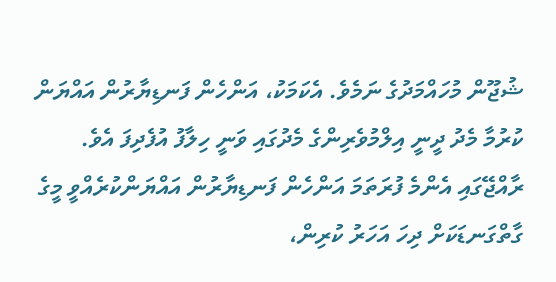ޝުޖޫން މުހައްމަދުގެ ނަމެވެ. އެކަމަކު، އަންހެން ފަނޑިޔާރުން އައްޔަން ކުރުމާ މެދު ދީނީ އިލްމުވެރިންގެ މެދުގައި ވަނީ ހިލާފު އުފެދިފަ އެވެ.
ރާއްޖޭގައި އެންމެ ފުރަތަމަ އަންހެން ފަނޑިޔާރުން އައްޔަންކުރެއްވީ މީގެ ގާތްގަނޑަކަށް ދިހަ އަހަރު ކުރިން،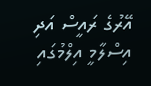އޭރުގެ ރައީސް އަދި އިސްލާމީ އިލްމުގައި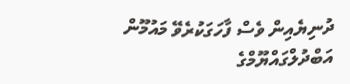ދުނިޔެއިން ވެސް ފާހަގަކުރެވޭ މައުމޫން އަބްދުލްގައްޔޫމްގެ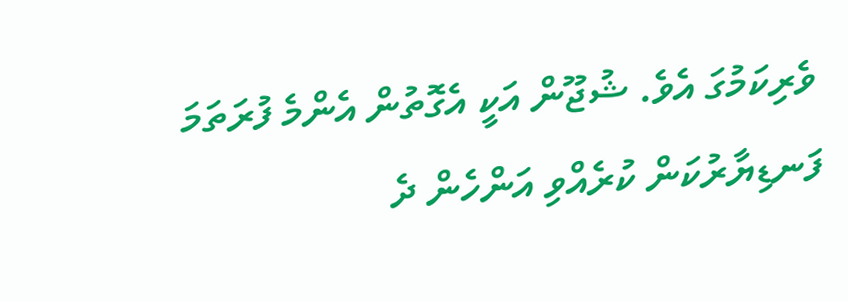ވެރިކަމުގަ އެވެ. ޝުޖޫން އަކީ އެގޮތުން އެންމެ ފުރަތަމަ ފަނޑިޔާރުކަން ކުރެއްވި އަންހެން ދެ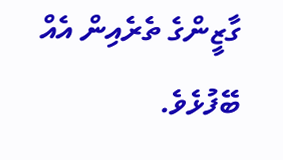ގާޒީންގެ ތެރެއިން އެއް ބޭފުޅެވެ.